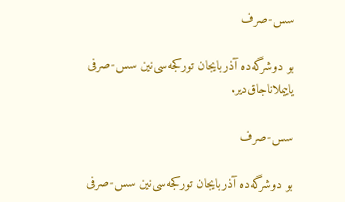سس-صرف

بو دوشرگه‌ده آذربایجان تورکجه‌سی‌نین سس-صرفی یاییملاناجاق‌دیر.

سس-صرف

بو دوشرگه‌ده آذربایجان تورکجه‌سی‌نین سس-صرفی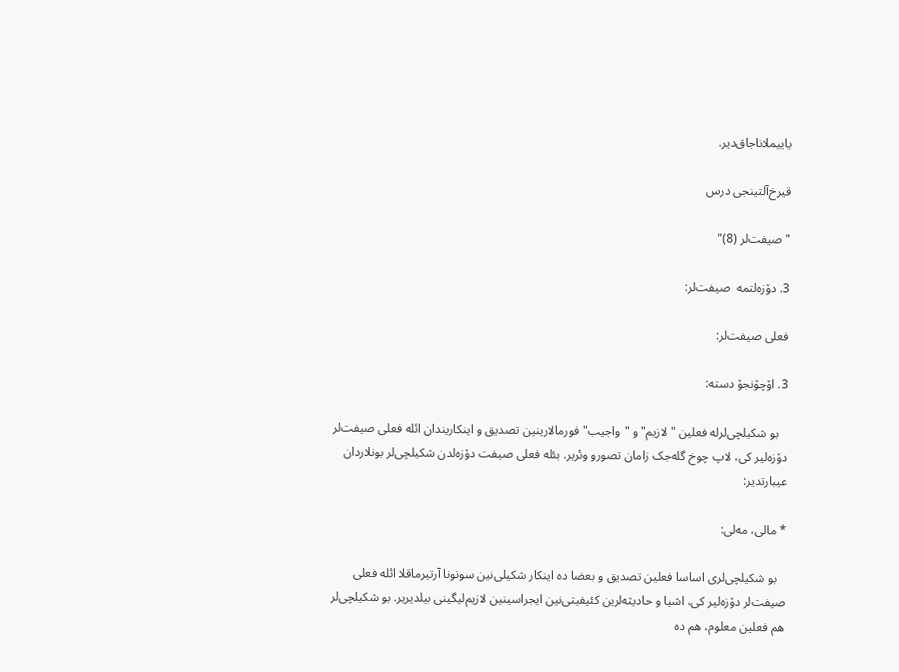یاییملاناجاق‌دیر.

قیرخ‌آلتینجی درس

"صیفت‌لر (8)"

3. دۆزه‌لتمه  صیفت‌لر:

فعلى صیفت‌لر:

3. اۆچۆنجۆ دسته:

   بو شکیلچی‌لرله فعلین "لازیم" و "واجیب" فورمالارینین تصدیق و اینکاریندان ائله فعلى صیفت‌لر دۆزه‌لیر کى، لاپ چوخ گله‌جک زامان تصورو وئریر. بئله فعلى صیفت دۆزه‌لدن شکیلچی‌لر بونلاردان عیبارتدیر:

* مالى، مه‌لى:

   بو شکیلچی‌لرى اساسا فعلین تصدیق و بعضا ده اینکار شکیلی‌نین سونونا آرتیرماقلا ائله فعلى صیفت‌لر دۆزه‌لیر کى، اشیا و حادیثه‌لرین کئیفیتی‌نین ایجراسینین لازیم‌لیگینى بیلدیریر. بو شکیلچی‌لر هم فعلین معلوم، هم ده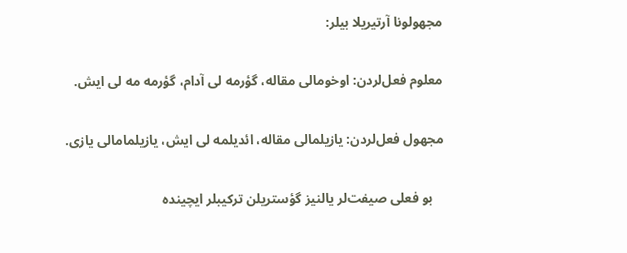مجهولونا آرتیریلا بیلر:

معلوم فعل‌لردن: اوخومالى مقاله، گؤرمه لى آدام، گؤرمه مه لى ایش.

مجهول فعل‌لردن: یازیلمالى مقاله، ائدیلمه لى ایش، یازیلمامالى یازى.

   بو فعلى صیفت‌لر یالنیز گؤستریلن ترکیبلر ایچینده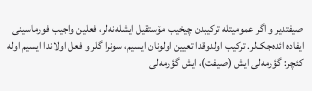صیفتدیر و اگر عمومیتله ترکیبدن چیخیب مۆستقیل ایشله‌نه‌لر، فعلین واجیب فورماسینى ایفاده ائده‌جک‌لر. ترکیب اولدوقدا تعیین اولونان ایسیم، سونرا گلر و فعل اولاندا ایسیم اوله کئچر: گؤرمه‌لى ایش (صیفت)، ایش گؤرمه‌لى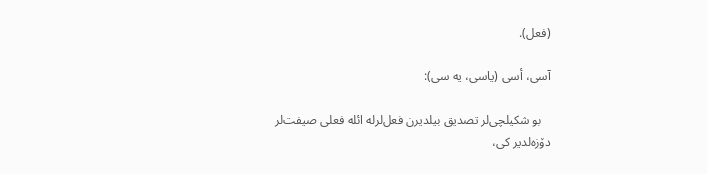(فعل).

آسى، أسى (یاسى، یه سى):

   بو شکیلچی‌لر تصدیق بیلدیرن فعل‌لرله ائله فعلى صیفت‌لر دۆزه‌لدیر کى،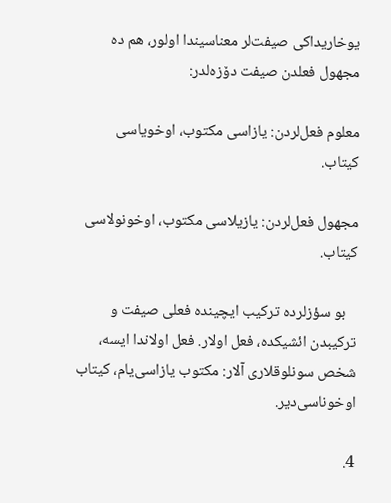یوخاریداکى صیفت‌لر معناسیندا اولور، هم ده مجهول فعلدن صیفت دۆزه‌لدر:

معلوم فعل‌لردن: یازاسى مکتوب، اوخویاسى کیتاب.

مجهول فعل‌لردن: یازیلاسى مکتوب، اوخونولاسی کیتاب.

   بو سؤزلرده ترکیب ایچینده فعلى صیفت و ترکیبدن ائشیکده، فعل اولار. فعل اولاندا ایسه، شخص سونلوقلارى آلار: مکتوب یازاسی‌یام، کیتاب اوخوناسی‌دیر.

4.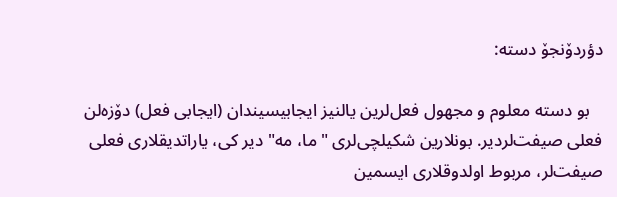دؤردۆنجۆ دسته:

   بو دسته معلوم و مجهول فعل‌لرین یالنیز ایجابیسیندان (ایجابى فعل) دۆزه‌لن فعلى صیفت‌لردیر. بونلارین شکیلچی‌لرى "ما، مه" دیر کى، یاراتدیقلارى فعلى صیفت‌لر، مربوط اولدوقلارى ایسمین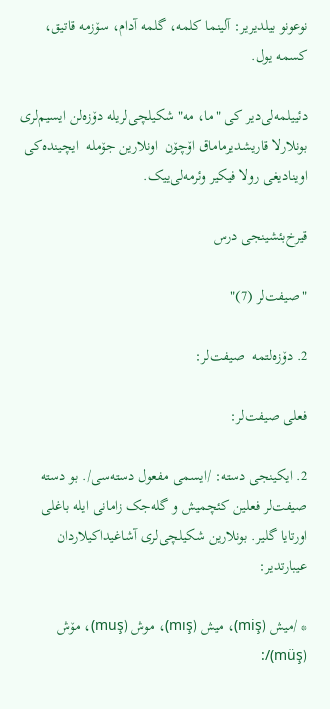نوعونو بیلدیریر: آلینما کلمه، گلمه آدام، سۆزمه قاتیق، کسمه یول.

دئییلمه‌لی‌دیر کى "ما، مه" شکیلچی‌لریله دۆزه‌لن ایسیم‌لرى بونلارلا قاریشدیرماماق اۆچۆن  اونلارین جۆمله  ایچینده‌کى اوینادیغى رولا فیکیر وئرمه‌لی‌ییک.

قیرخ‌بئشینجی درس

"صیفت‌لر (7)"

2. دۆزه‌لتمه  صیفت‌لر:

فعلى صیفت‌لر:

2. ایکینجی دسته: /ایسمی مفعول دسته‌سی/. بو دسته صیفت‌لر فعلین کئچمیش و گله‌جک زامانى ایله باغلى اورتایا گلیر. بونلارین شکیلچی‌لرى آشاغیداکیلاردان عیبارتدیر:

* /میش (miş)، میش (mış)، موش (muş)، مۆش (müş)/: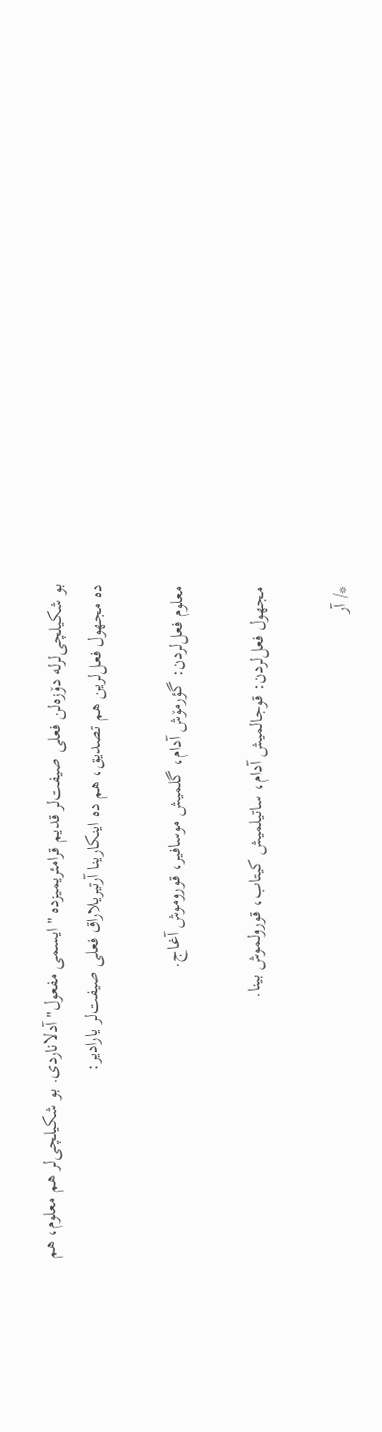بو شکیلچی‌لرله دۆزه‌لن فعلى صیفت‌لر قدیم قرامئریمیزده "ایسمى مفعول" آدلاناردى. بو شکیلچی‌لر هم معلوم، هم ده مجهول فعل‌لرین هم تصدیق، هم ده اینکارینا آرتیریلاراق فعلى صیفت‌لر یارادیر:

معلوم فعل‌لردن: گؤرمۆش آدام، گلمیش موسافیر، قوروموش آغاج.

مجهول فعل‌لردن: قوجالمیش آدام، ساتیلمیش کیتاب، قورولموش بینا.

*/ آر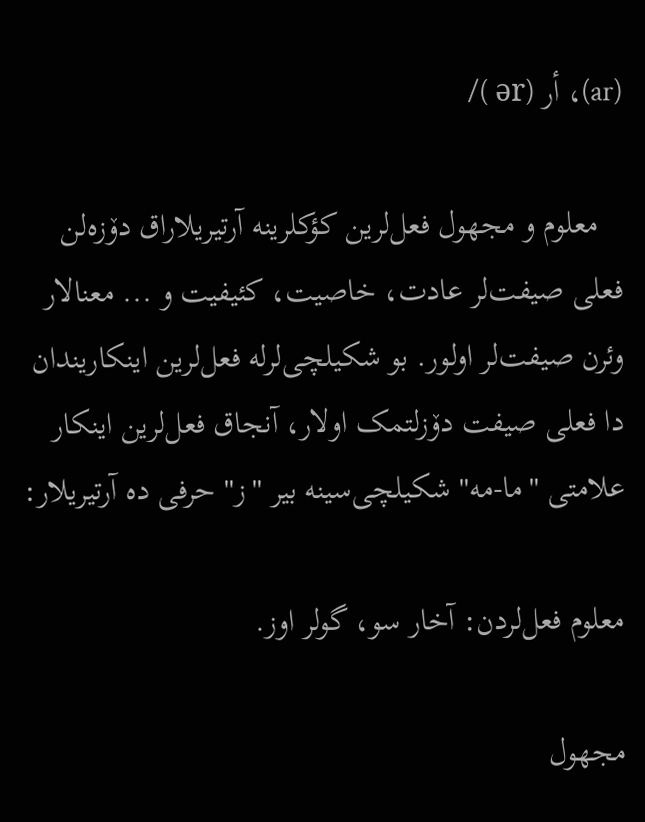(ar)، أر (ər )/

   معلوم و مجهول فعل‌لرین کؤکلرینه آرتیریلاراق دۆزه‌لن فعلى صیفت‌لر عادت، خاصیت، کئیفیت و ... معنالار وئرن صیفت‌لر اولور. بو شکیلچی‌لرله فعل‌لرین اینکاریندان دا فعلى صیفت دۆزلتمک اولار، آنجاق فعل‌لرین اینکار علامتى "ما-مه" شکیلچی‌سینه بیر "ز" حرفى ده آرتیریلار:

معلوم فعل‌لردن: آخار سو، گولر اوز.

مجهول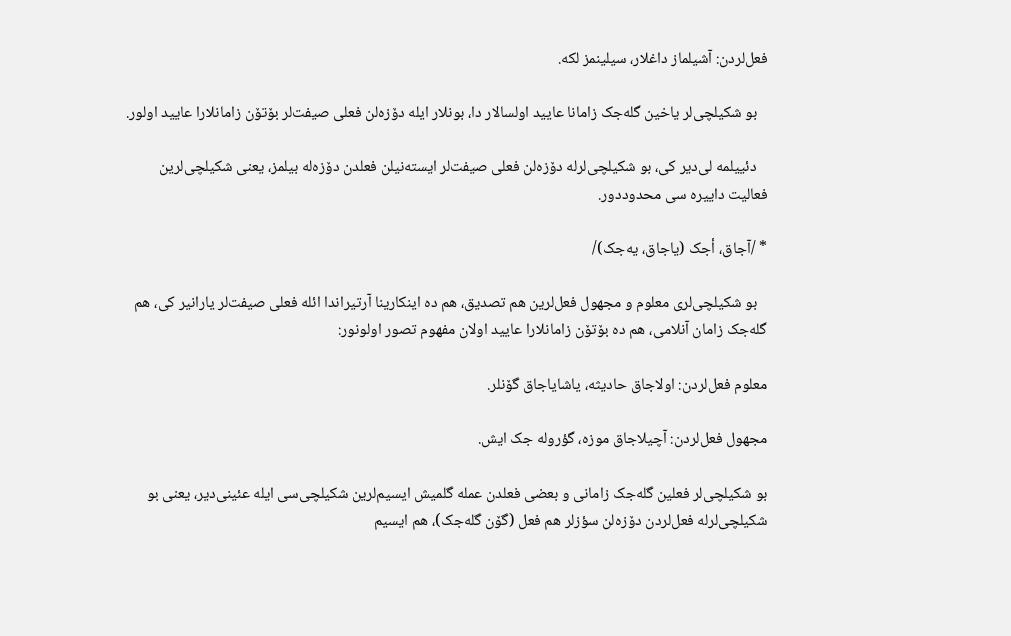فعل‌لردن: آشیلماز داغلار، سیلینمز لکه.

   بو شکیلچی‌لر یاخین گله‌جک زامانا عایید اولسالار دا، بونلار ایله دۆزه‌لن فعلى صیفت‌لر بۆتۆن زامانلارا عایید اولور.

   دئییلمه لی‌دیر کى، بو شکیلچی‌لرله دۆزه‌لن فعلى صیفت‌لر ایسته‌نیلن فعلدن دۆزه‌له بیلمز، یعنى شکیلچی‌لرین فعالیت داییره سى محدوددور.

* /آجاق، أجک (یاجاق، یه‌جک)/

   بو شکیلچی‌لرى معلوم و مجهول فعل‌لرین هم تصدیق، هم ده اینکارینا آرتیراندا ائله فعلى صیفت‌لر یارانیر کى، هم گله‌جک زامان آنلامى، هم ده بۆتۆن زامانلارا عایید اولان مفهوم تصور اولونور:

معلوم فعل‌لردن: اولاجاق حادیثه، یاشایاجاق گۆنلر.

مجهول فعل‌لردن: آچیلاجاق موزه، گؤروله جک ایش.

بو شکیلچی‌لر فعلین گله‌جک زامانى و بعضى فعلدن عمله گلمیش ایسیم‌لرین شکیلچی‌سی ایله عئینى‌دیر، یعنى بو شکیلچی‌لرله فعل‌لردن دۆزه‌لن سؤزلر هم فعل (گۆن گله‌جک)، هم ایسیم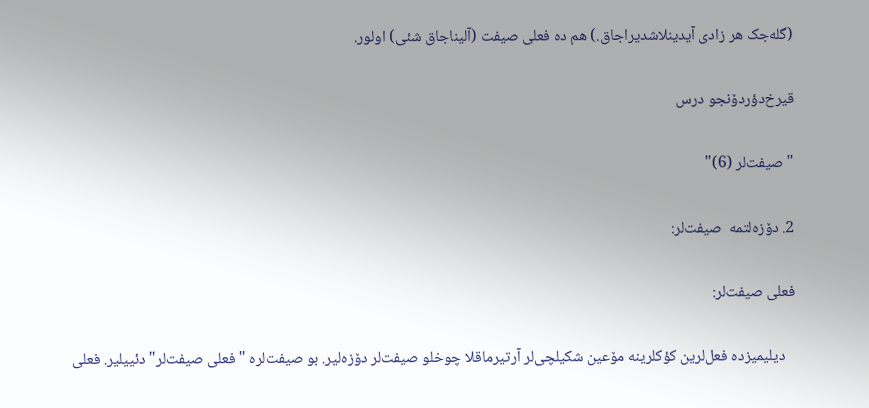(گله‌جک هر زادى آیدینلاشدیراجاق.) هم ده فعلى صیفت (آلیناجاق شئى) اولور.

قیرخ‌دؤردۆنجو درس

"صیفت‌لر (6)"

2. دۆزه‌لتمه  صیفت‌لر:

فعلى صیفت‌لر:

   دیلیمیزده فعل‌لرین کؤکلرینه مۆعین شکیلچی‌لر آرتیرماقلا چوخلو صیفت‌لر دۆزه‌لیر. بو صیفت‌لره "فعلى صیفت‌لر" دئییلیر. فعلى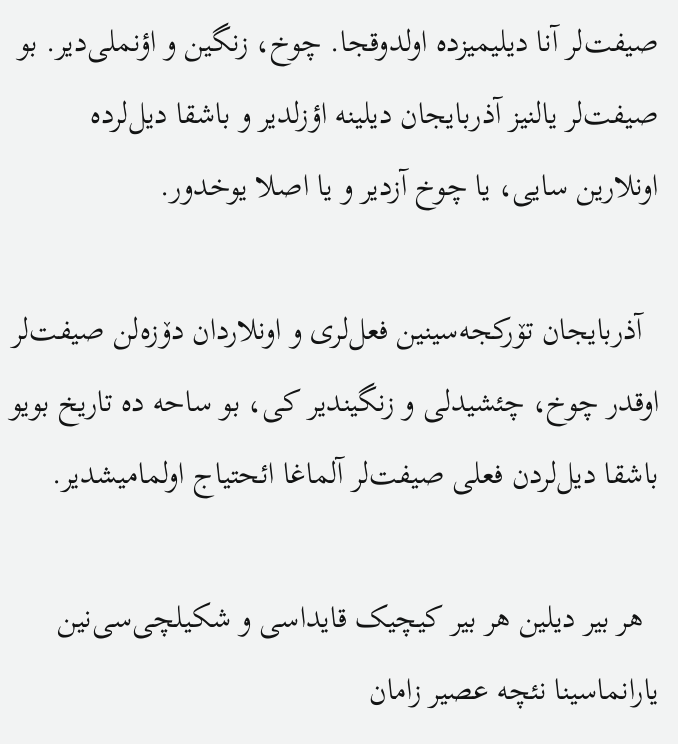صیفت‌لر آنا دیلیمیزده اولدوقجا. چوخ، زنگین و اؤنملی‌دیر. بو صیفت‌لر یالنیز آذربایجان دیلینه اؤزلدیر و باشقا دیل‌لرده اونلارین سایى، یا چوخ آزدیر و یا اصلا یوخدور.

  آذربایجان تۆرکجه‌سینین فعل‌لرى و اونلاردان دۆزه‌لن صیفت‌لر اوقدر چوخ، چئشیدلى و زنگیندیر کى، بو ساحه ده تاریخ بویو باشقا دیل‌لردن فعلى صیفت‌لر آلماغا ائحتیاج اولمامیشدیر.

  هر بیر دیلین هر بیر کیچیک قایداسى و شکیلچی‌سی‌نین یارانماسینا نئچه عصیر زامان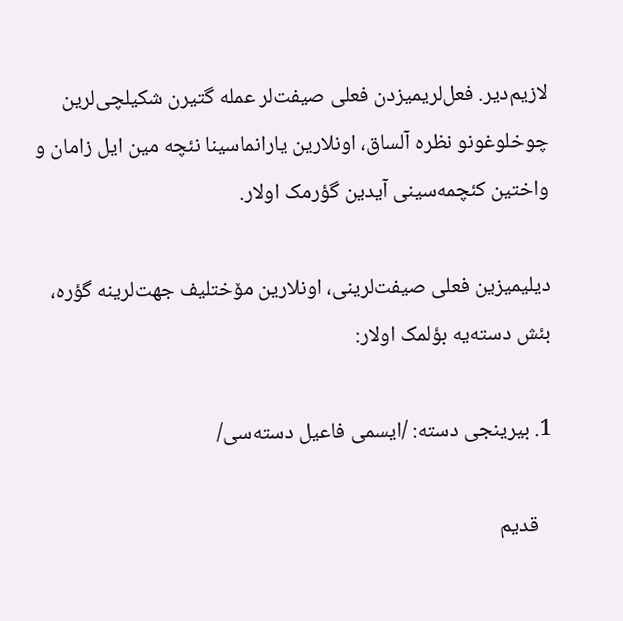لازیم‌دیر. فعل‌لریمیزدن فعلى صیفت‌لر عمله گتیرن شکیلچی‌لرین چوخلوغونو نظره آلساق، اونلارین یارانماسینا نئچه مین ایل زامان و واختین کئچمه‌سینى آیدین گؤرمک اولار.

دیلیمیزین فعلى صیفت‌لرینى، اونلارین مۆختلیف جهت‌لرینه گؤره، بئش دسته‌یه بؤلمک اولار:

1. بیرینجى دسته: /ایسمى فاعیل دسته‌سى/

   قدیم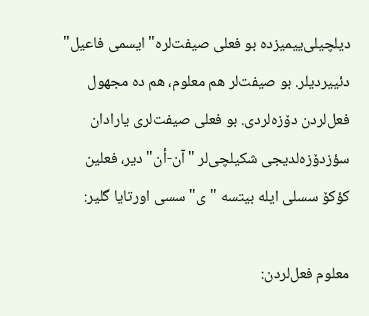دیلچیلی‌ییمیزده بو فعلى صیفت‌لره"ایسمى فاعیل" دئییردیلر. بو صیفت‌لر هم معلوم، هم ده مجهول فعل‌لردن دۆزه‌لردى. بو فعلى صیفت‌لرى یارادان سؤزدۆزه‌لدیجى شکیلچی‌لر "آن-أن" دیر، فعلین کؤکۆ سسلى ایله بیتسه "ى" سسى اورتایا گلیر:

معلوم فعل‌لردن: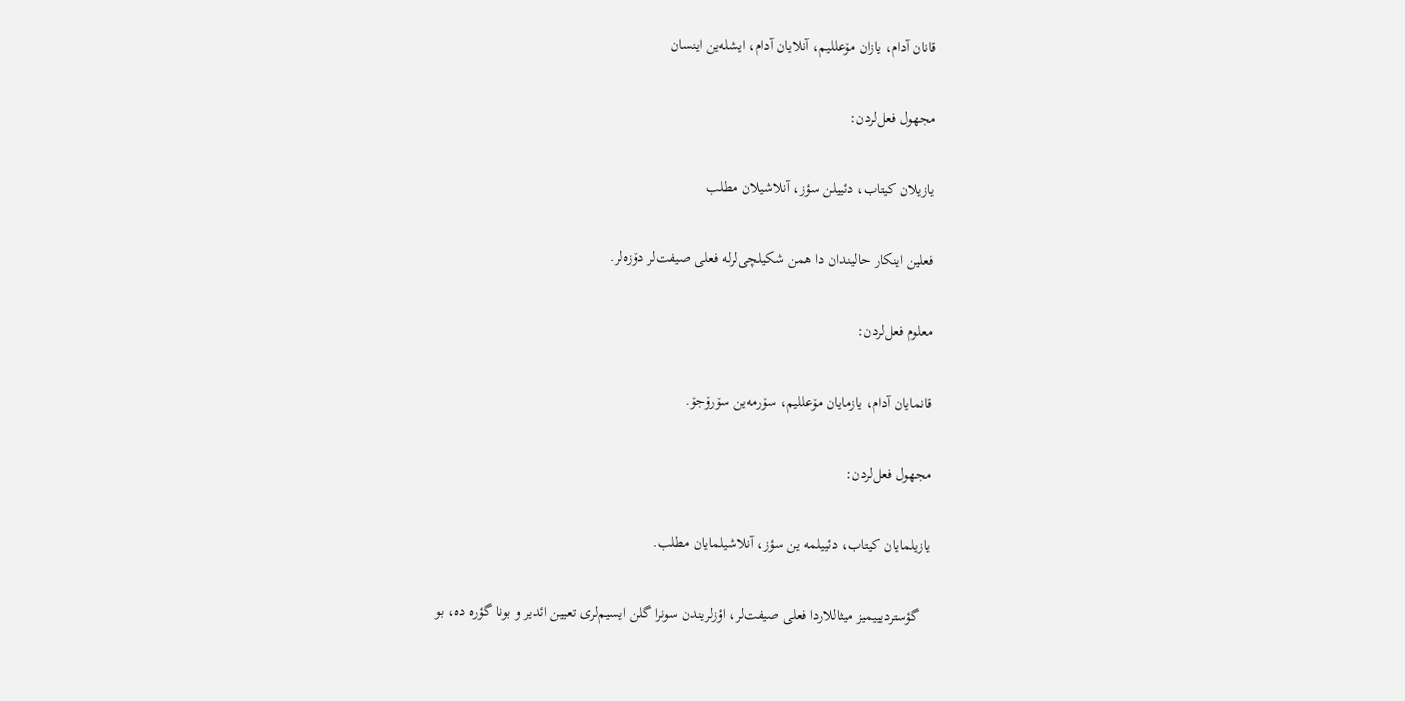قانان آدام، یازان مۆعللیم، آنلایان آدام، ایشله‌ین اینسان

مجهول فعل‌لردن:

یازیلان کیتاب، دئییلن سؤز، آنلاشیلان مطلب

فعلین اینکار حالیندان دا همن شکیلچی‌لرله فعلى صیفت‌لر دۆزه‌لر.

معلوم فعل‌لردن:

قانمایان آدام، یازمایان مۆعللیم، سۆرمه‌ین سۆرۆجۆ.

مجهول فعل‌لردن:

یازیلمایان کیتاب، دئییلمه ین سؤز، آنلاشیلمایان مطلب.

   گؤستردیییمیز میثاللاردا فعلى صیفت‌لر، اؤزلریندن سونرا گلن ایسیم‌لرى تعیین ائدیر و بونا گؤره ده، بو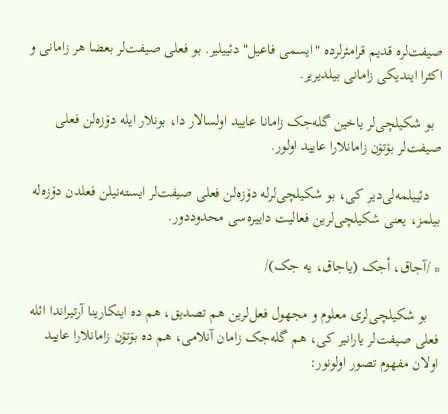صیفت‌لره قدیم قرامئرلرده "ایسمى فاعیل" دئییلیر. بو فعلى صیفت‌لر بعضا هر زامانى و اکثرا ایندیکى زامانی بیلدیریر.

  بو شکیلچی‌لر یاخین گله‌جک زامانا عایید اولسالار دا، بونلار ایله دۆزه‌لن فعلى صیفت‌لر بۆتۆن زامانلارا عایید اولور.

   دئییلمه‌لی‌دیر کى، بو شکیلچی‌لرله دۆزه‌لن فعلى صیفت‌لر ایسته‌نیلن فعلدن دۆزه‌له بیلمز، یعنى شکیلچی‌لرین فعالیت داییره‌سى محدوددور.

* /آجاق، أجک (یاجاق، یه جک)/

   بو شکیلچی‌لرى معلوم و مجهول فعل‌لرین هم تصدیق، هم ده اینکارینا آرتیراندا ائله فعلى صیفت‌لر یارانیر کى، هم گله‌جک زامان آنلامى، هم ده بۆتۆن زامانلارا عایید اولان مفهوم تصور اولونور: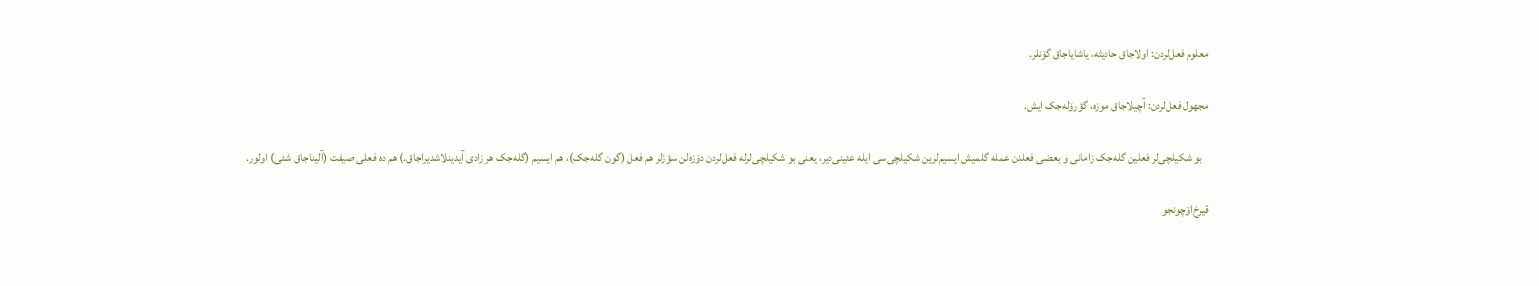معلوم فعل‌لردن: اولاجاق حادیثه، یاشایاجاق گۆنلر.

مجهول فعل‌لردن: آچیلاجاق موزه، گؤرۆله‌جک ایش.

   بو شکیلچی‌لر فعلین گله‌جک زامانى و بعضى فعلدن عمله گلمیش ایسیم‌لرین شکیلچی‌سی ایله عئینى‌دیر، یعنى بو شکیلچی‌لرله فعل‌لردن دۆزه‌لن سؤزلر هم فعل (گون گله‌جک)، هم ایسیم (گله‌جک هر زادى آیدینلاشدیراجاق.) هم ده فعلى صیفت (آلیناجاق شئى) اولور.

قیرخ‌اۆچونجو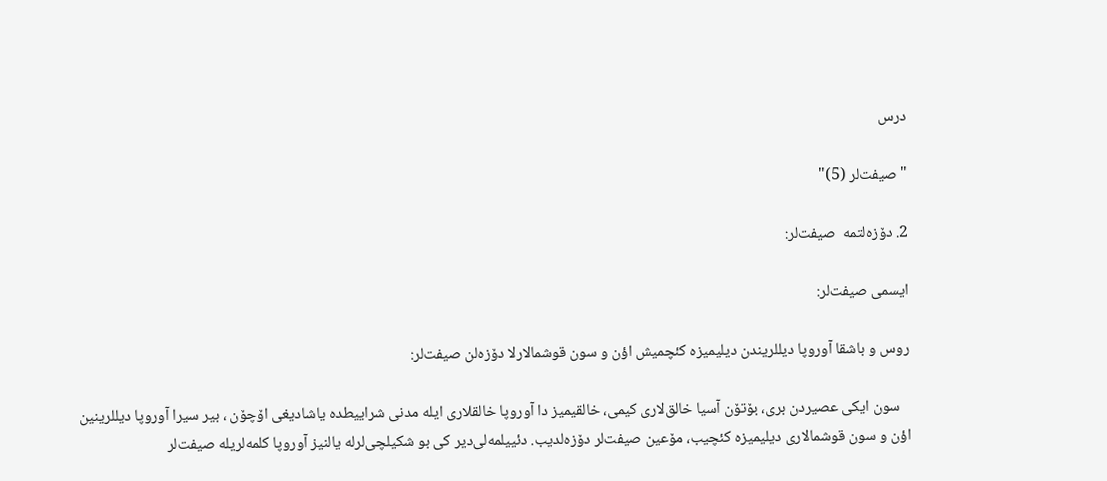درس

"صیفت‌لر (5)"

2. دۆزه‌لتمه  صیفت‌لر:

ایسمى صیفت‌لر:

روس و باشقا آوروپا دیللریندن دیلیمیزه کئچمیش اؤن و سون قوشمالارلا دۆزه‌لن صیفت‌لر:

   سون ایکی عصیردن بری، بۆتۆن آسیا خالق‌لارى کیمى، خالقیمیز دا آوروپا خالقلارى ایله مدنى شراییطده یاشادیغى اۆچۆن ، بیر سیرا آوروپا دیللرینین اؤن و سون قوشمالارى دیلیمیزه کئچیب، مۆعین صیفت‌لر دۆزه‌لدیب. دئییلمه‌لی‌دیر کى بو شکیلچی‌لرله یالنیز آوروپا کلمه‌لریله صیفت‌لر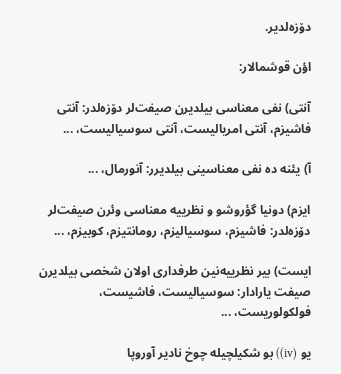دۆزه‌لدیر.

اؤن قوشمالار:

آنتى) نفى معناسى بیلدیرن صیفت‌لر دۆزه‌لدر: آنتى فاشیزم، آنتى امریالیست، آنتى سوسیالیست، ...

آ) یئنه ده نفى معناسینى بیلدیرر: آنورمال، ...

ایزم) دونیا گؤروشو و نظرییه معناسى وئرن صیفت‌لر دۆزه‌لدر: فاشیزم، سوسیالیزم، رومانتیزم، کوبیزم، ...

ایست) بیر نظرییه‌نین طرفدارى اولان شخصى بیلدیرن صیفت یارادار: سوسیالیست، فاشیست، فولکولوریست، ...

یو (iv)) بو شکیلچیله چوخ نادیر آوروپا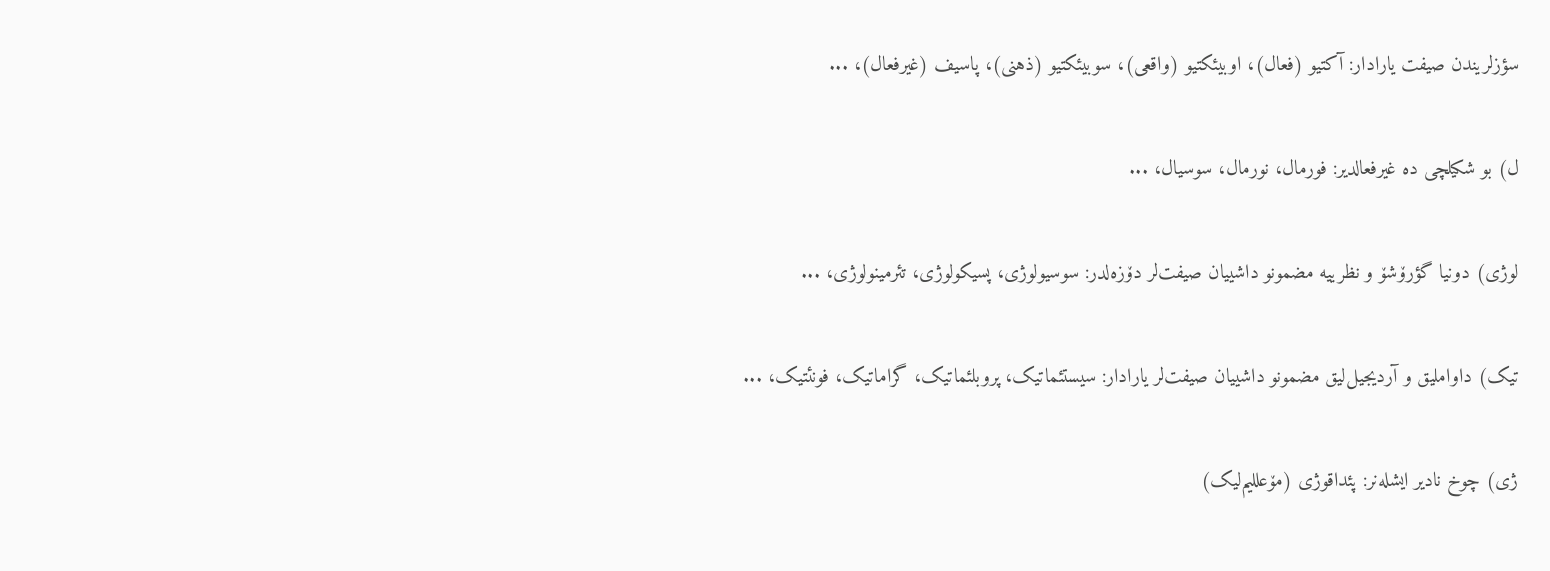سؤزلریندن صیفت یارادار: آکتیو (فعال)، اوبیئکتیو (واقعى)، سوبیئکتیو (ذهنى)، پاسیف (غیرفعال)، ...

ل) بو شکیلچى ده غیرفعالدیر: فورمال، نورمال، سوسیال، ...

لوژى) دونیا گؤرۆشۆ و نظرییه مضمونو داشییان صیفت‌لر دۆزه‌لدر: سوسیولوژى، پسیکولوژى، تئرمینولوژى، ...

تیک) داواملیق و آردیجیل‌لیق مضمونو داشییان صیفت‌لر یارادار: سیستئماتیک، پروبلئماتیک، گراماتیک، فونئتیک، ...

ژى) چوخ نادیر ایشله‌نر: پئداقوژى (مۆعللیم‌لیک)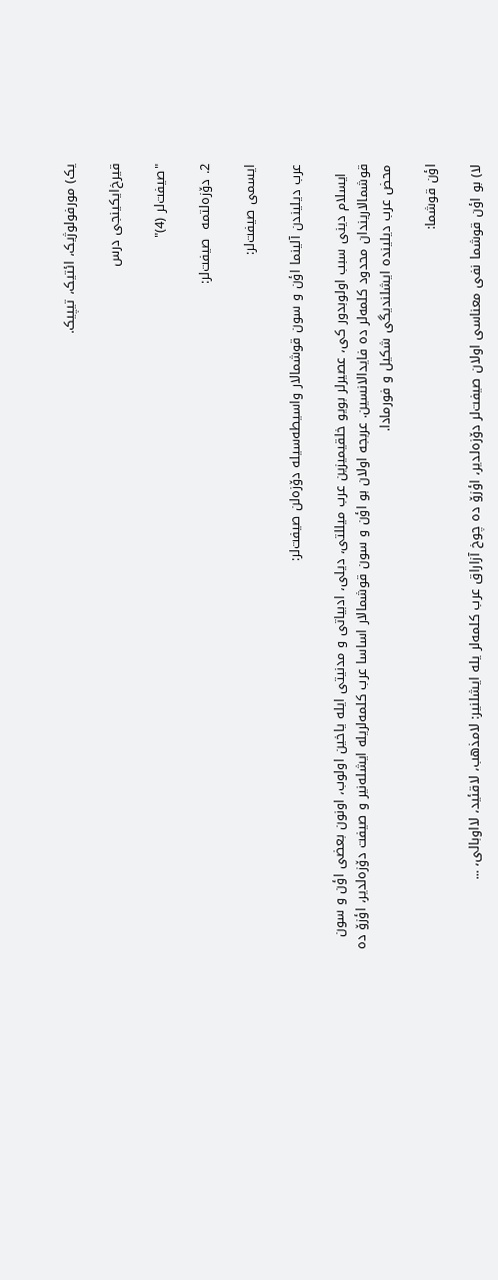یک) مورفولوژیک، ائتیک، تیپیک.

قیرخ‌ایکینجى درس

"صیفت‌لر (4)"

2. دۆزه‌لتمه  صیفت‌لر:

ایسمى صیفت‌لر:

عرب دیلیندن آلینما اؤن و سون قوشمالار واسیطه‌سیله دۆزه‌لن صیفت‌لر:

  ایسلام دینى سبب اولوبدور کى، عصیرلر بویو خلقیمیزین عرب میللتى، دیلى، ادبیاتى و مدنیتى ایله یاخین اولوب، اونون بعضى اؤن و سون قوشمالاریندان محدود کلمه‌لر ده فایدالانسین. عربجه اولان بو اؤن و سون قوشمالار اساسا عرب کلمه‌لریله ایشله‌نیر و صیفت دۆزه‌لدیر، اؤزۆ ده محض عرب دیلینده ایشلندیگى شکیل و فورمادا.

اؤن قوشما:

لا) بو اؤن قوشما نفى معناسى اولان صیفت‌لر دۆزه‌لدیر، اؤزۆ ده چوخ آزاراق عرب کلمه‌لر یله ایشلنیر: لامذهب، لاقئید، لااوبالى، ...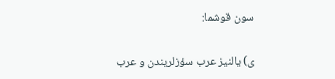سون قوشما:

ى) یالنیز عرب سؤزلریندن و عرب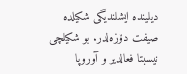دیلینده ایشلندیگى شکیلده صیفت دۆزه‌لدر. بو شکیلچى نیسبتا فعالدیر و آوروپا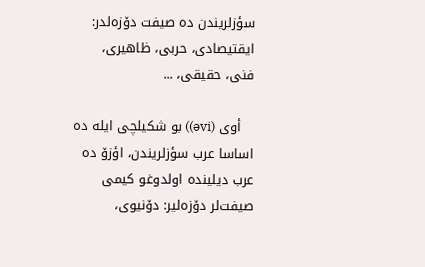سؤزلریندن ده صیفت دۆزه‌لدر: ایقتیصادى، حربى، ظاهیرى، فنى، حقیقى، ...

   أوى (əvi)) بو شکیلچى ایله ده اساسا عرب سؤزلریندن، اؤزۆ ده عرب دیلینده اولدوغو کیمى صیفت‌لر دۆزه‌لیر: دۆنیوى،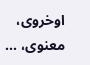اوخروى، معنوى، ...